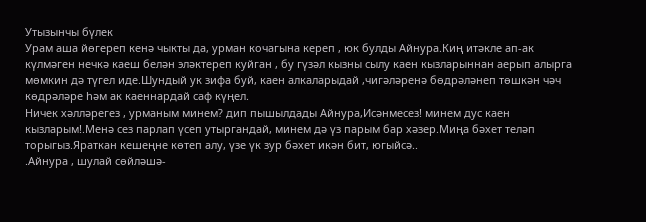Утызынчы бүлек
Урам аша йөгереп кенә чыкты да, урман кочагына кереп , юк булды Айнура.Киң итәкле ап-ак күлмәген нечкә каеш белән эләктереп куйган , бу гүзәл кызны сылу каен кызларыннан аерып алырга мөмкин дә түгел иде.Шундый ук зифа буй, каен алкаларыдай ,чигәләренә бөдрәләнеп төшкән чәч көдрәләре һәм ак каеннардай саф күңел.
Ничек хәлләрегез , урманым минем? дип пышылдады Айнура,Исәнмесез! минем дус каен кызларым!.Менә сез парлап үсеп утыргандай, минем дә үз парым бар хәзер.Миңа бәхет теләп торыгыз.Яраткан кешеңне көтеп алу, үзе үк зур бәхет икән бит, югыйсә..
.Айнура , шулай сөйләшә-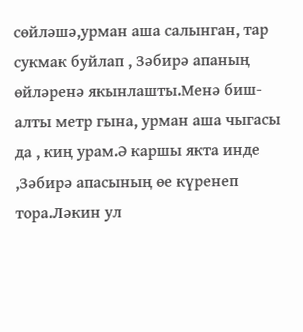сөйләшә,урман аша салынган, тар сукмак буйлап , Зәбирә апаның өйләренә якынлашты.Менә биш- алты метр гына, урман аша чыгасы да , киң урам.Ә каршы якта инде ,Зәбирә апасының өе күренеп тора.Ләкин ул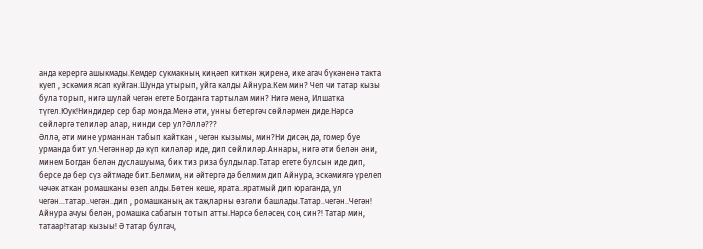анда керергә ашыкмады.Кемдер сукмакның киңәеп киткән җиренә, ике агач бүкәненә такта куеп , эскәмия ясап куйган.Шунда утырып, уйга калды Айнура.Кем мин? Чеп чи татар кызы була торып, нигә шулай чегән егете Богданга тартылам мин? Нигә менә, Илшатка түгел.Юук!Ниндидер сер бар монда.Менә әти, унны бетергәч сөйләрмен диде.Нәрсә сөйләргә телиләр алар, нинди сер ул?Әллә???
Әллә, әти мине урманнан табып кайткан , чегән кызымы, мин?Ни дисәң дә, гомер буе урманда бит ул.Чегәннәр дә күп киләләр иде, дип сөйлиләр.Аннары, нигә әти белән әни, минем Богдан белән дуслашуыма, бик тиз риза булдылар.Татар егете булсын иде дип, берсе дә бер сүз әйтмәде бит.Белмим, ни әйтергә дә белмим дип Айнура, эскәмиягә үрелеп чәчәк аткан ромашканы өзеп алды.Бөтен кеше, ярата..яратмый дип юраганда, ул чегән...татар..чегән..дип , ромашканың ак таҗларны өзгәли башлады.Татар..чегән..Чегән! Айнура ачуы белән, ромашка сабагын тотып атты.Нәрсә беләсең соң син?! Татар мин, татаар!татар кызыы! Ә татар булгач,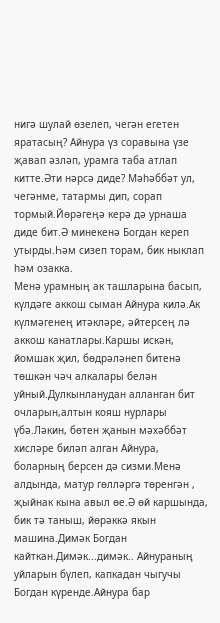нигә шулай өзелеп, чегән егетен яратасың? Айнура үз соравына үзе җавап әзләп, урамга таба атлап китте.Әти нәрсә диде? Мәһәббәт ул, чегәнме, татармы дип, сорап тормый.Йөрәгеңә керә дә урнаша диде бит.Ә минекенә Богдан кереп утырды.Һәм сизеп торам, бик ныклап һәм озакка.
Менә урамның ак ташларына басып, күлдәге аккош сыман Айнура килә.Ак күлмәгенең итәкләре, әйтерсең лә аккош канатлары.Каршы искән, йомшак җил, бөдрәләнеп битенә төшкән чәч алкалары белән уйный.Дулкынланудан алланган бит очларын,алтын кояш нурлары үбә.Ләкин, бөтен җанын мәхәббәт хисләре биләп алган Айнура, боларның берсен дә сизми.Менә алдында, матур гөлләргә төренгән , җыйнак кына авыл өе.Ә өй каршында, бик тә таныш, йөрәккә якын машина.Димәк Богдан кайткан.Димәк...димәк.. Айнураның уйларын бүлеп, капкадан чыгучы Богдан күренде.Айнура бар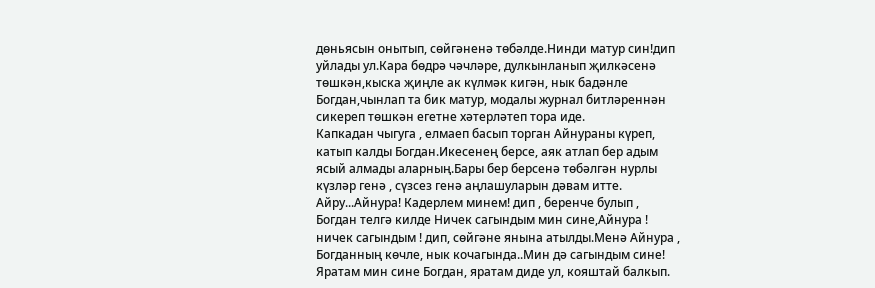дөньясын онытып, сөйгәненә төбәлде.Нинди матур син!дип уйлады ул.Кара бөдрә чәчләре, дулкынланып җилкәсенә төшкән,кыска җиңле ак күлмәк кигән, нык бадәнле Богдан,чынлап та бик матур, модалы журнал битләреннән сикереп төшкән егетне хәтерләтеп тора иде.
Капкадан чыгуга , елмаеп басып торган Айнураны күреп, катып калды Богдан.Икесенең берсе, аяк атлап бер адым ясый алмады аларның.Бары бер берсенә төбәлгән нурлы күзләр генә , сүзсез генә аңлашуларын дәвам итте.
Айру...Айнура! Кадерлем минем! дип , беренче булып , Богдан телгә килде Ничек сагындым мин сине,Айнура ! ничек сагындым ! дип, сөйгәне янына атылды.Менә Айнура , Богданның көчле, нык кочагында..Мин дә сагындым сине! Яратам мин сине Богдан, яратам диде ул, кояштай балкып.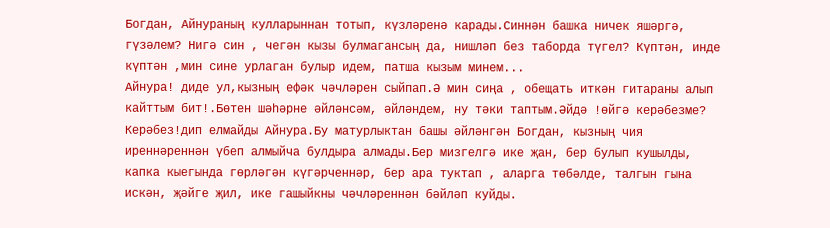Богдан, Айнураның кулларыннан тотып, күзләренә карады.Синнән башка ничек яшәргә, гүзәлем? Нигә син , чегән кызы булмагансың да, нишләп без таборда түгел? Күптән, инде күптән ,мин сине урлаган булыр идем, патша кызым минем...
Айнура! диде ул,кызның ефәк чәчләрен сыйпап.Ә мин сиңа , обещать иткән гитараны алып кайттым бит!.Бөтен шәһәрне әйләнсәм, әйләндем, ну тәки таптым.Әйдә !өйгә керәбезме?
Керәбез!дип елмайды Айнура.Бу матурлыктан башы әйләнгән Богдан, кызның чия иреннәреннән үбеп алмыйча булдыра алмады.Бер мизгелгә ике җан, бер булып кушылды, капка кыегында гөрләгән күгәрченнәр, бер ара туктап , аларга төбәлде, талгын гына искән, җәйге җил, ике гашыйкны чәчләреннән бәйләп куйды.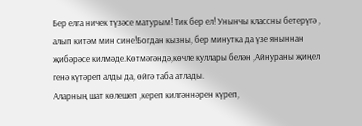Бер елга ничек түзәсе матурым! Тик бер ел! Унынчы классны бетерүгә , алып китәм мин сине!Богдан кызны, бер минутка да үзе яныннан җибәрәсе килмәде.Көтмәгәндә,көчле куллары белән ,Айнураны җиңел генә күтәреп алды да, өйгә таба атлады.
Аларның шат көлешеп ,кереп килгәннәрен күреп,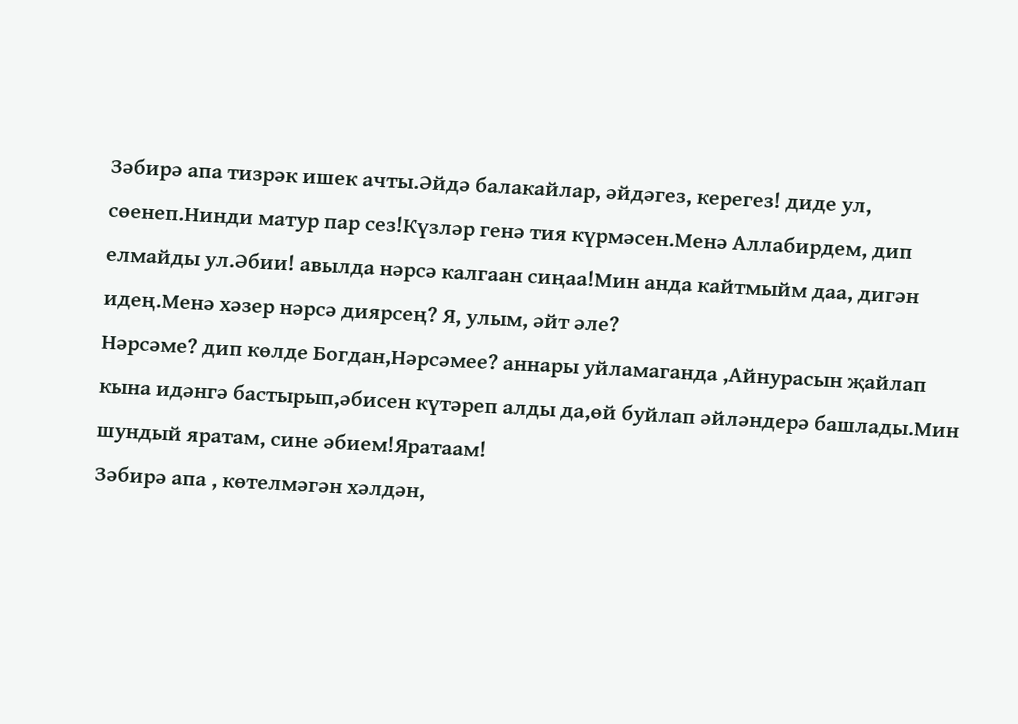Зәбирә апа тизрәк ишек ачты.Әйдә балакайлар, әйдәгез, керегез! диде ул, сөенеп.Нинди матур пар сез!Күзләр генә тия күрмәсен.Менә Аллабирдем, дип елмайды ул.Әбии! авылда нәрсә калгаан сиңаа!Мин анда кайтмыйм даа, дигән идең.Менә хәзер нәрсә диярсең? Я, улым, әйт әле?
Нәрсәме? дип көлде Богдан,Нәрсәмее? аннары уйламаганда ,Айнурасын җайлап кына идәнгә бастырып,әбисен күтәреп алды да,өй буйлап әйләндерә башлады.Мин шундый яратам, сине әбием!Яратаам!
Зәбирә апа , көтелмәгән хәлдән,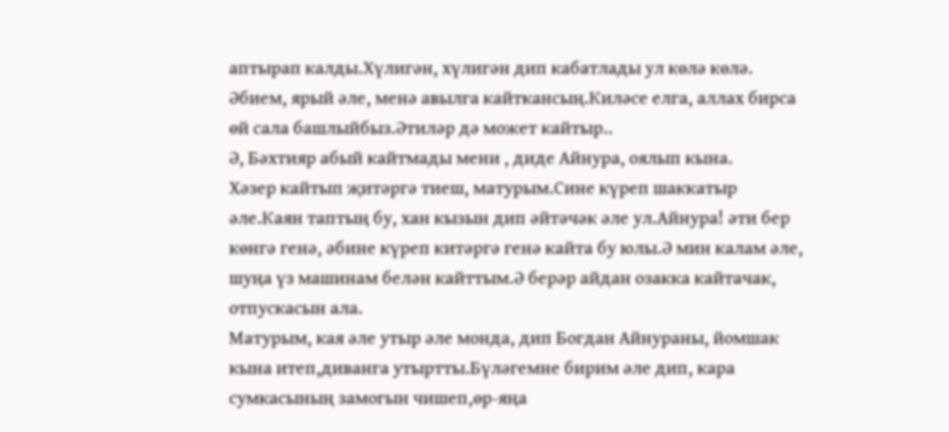аптырап калды.Хүлигән, хүлигән дип кабатлады ул көлә көлә.
Әбием, ярый әле, менә авылга кайткансың.Киләсе елга, аллах бирса өй сала башлыйбыз.Әтиләр дә может кайтыр..
Ә, Бәхтияр абый кайтмады мени , диде Айнура, оялып кына.
Хәзер кайтып җитәргә тиеш, матурым.Сине күреп шаккатыр әле.Каян таптың бу, хан кызын дип әйтәчәк әле ул.Айнура! әти бер көнгә генә, әбине күреп китәргә генә кайта бу юлы.Ә мин калам әле, шуңа үз машинам белән кайттым.Ә берәр айдан озакка кайтачак, отпускасын ала.
Матурым, кая әле утыр әле монда, дип Богдан Айнураны, йомшак кына итеп,диванга утыртты.Бүләгемне бирим әле дип, кара сумкасының замогын чишеп,өр-яңа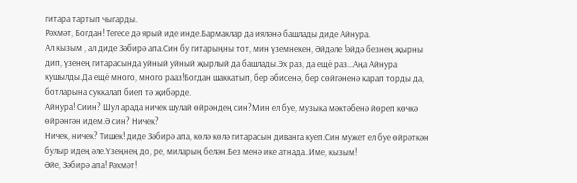гитара тартып чыгарды.
Рәхмәт, Богдан! Тегесе дә ярый иде инде.Бармаклар да ияләнә башлады диде Айнура.
Ал кызым , ал диде Зәбирә апа.Син бу гитарыңны тот, мин үземнекен, Әйдәле !әйдә безнең җырны дип, үзенең гитарасында уйный уйный җырлый да башлады.Эх раз, да ещё раз...Аңа Айнура кушылды.Да ещё много, много рааз!Богдан шаккатып, бер әбисенә, бер сөйгәненә карап торды да, ботларына суккалап биеп тә җибәрде.
Айнура! Сиин? Шул арада ничек шулай өйрәндең син?Мин ел буе, музыка мәктәбенә йөреп көчкә өйрәнгән идем.Ә син? Ничек?
Ничек, ничек? Тишек! диде Зәбирә апа, көлә көлә гитарасын диванга куеп.Син мужет ел буе өйрәткән булыр идең әле.Үзеңнең до, ре, миларың белән.Без менә ике атнада..Име, кызым!
Әйе, Зәбирә апа! Рәхмәт!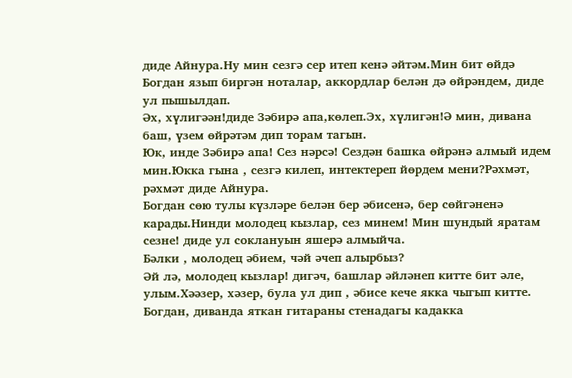диде Айнура.Ну мин сезгә сер итеп кенә әйтәм.Мин бит өйдә Богдан язып биргән ноталар, аккордлар белән дә өйрәндем, диде ул пышылдап.
Әх, хүлигәән!диде Зәбирә апа,көлеп.Эх, хүлигән!Ә мин, дивана баш, үзем өйрәтәм дип торам тагын.
Юк, инде Зәбирә апа! Сез нәрсә! Сездән башка өйрәнә алмый идем мин.Юкка гына , сезгә килеп, интектереп йөрдем мени?Рәхмәт, рәхмәт диде Айнура.
Богдан сөю тулы күзләре белән бер әбисенә, бер сөйгәненә карады.Нинди молодец кызлар, сез минем! Мин шундый яратам сезне! диде ул соклануын яшерә алмыйча.
Бәлки , молодец әбием, чәй әчеп алырбыз?
Әй лә, молодец кызлар! дигәч, башлар әйләнеп китте бит әле, улым.Хәәзер, хәзер, була ул дип , әбисе кече якка чыгып китте.
Богдан, диванда яткан гитараны стенадагы кадакка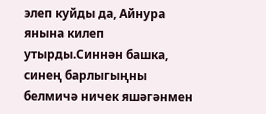элеп куйды да, Айнура янына килеп утырды.Синнән башка, синең барлыгыңны белмичә ничек яшәгәнмен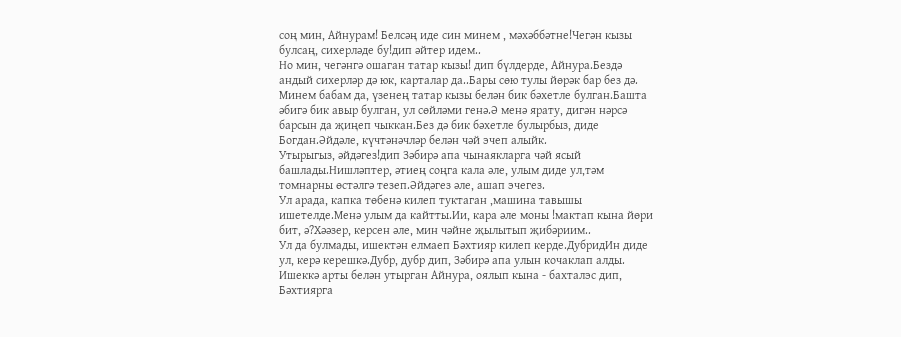соң мин, Айнурам! Белсәң иде син минем , мәхәббәтне!Чегән кызы булсаң, сихерләде бу!дип әйтер идем..
Но мин, чегәнгә ошаган татар кызы! дип бүлдерде, Айнура.Бездә андый сихерләр дә юк, карталар да..Бары сөю тулы йөрәк бар без дә.
Минем бабам да, үзенең татар кызы белән бик бәхетле булган.Башта әбигә бик авыр булган, ул сөйләми генә.Ә менә ярату, дигән нәрсә барсын да җиңеп чыккан.Без дә бик бәхетле булырбыз, диде Богдан.Әйдәле, күчтәнәчләр белән чәй эчеп алыйк.
Утырыгыз, әйдәгез!дип Зәбирә апа чынаякларга чәй ясый башлады.Нишләптер, әтиең соңга кала әле, улым диде ул,тәм томнарны өстәлгә тезеп.Әйдәгез әле, ашап эчегез.
Ул арада, капка төбенә килеп туктаган ,машина тавышы ишетелде.Менә улым да кайтты.Ии, кара әле моны !мактап кына йөри бит, ә?Хәәзер, керсен әле, мин чәйне җылытып җибәриим..
Ул да булмады, ишектән елмаеп Бәхтияр килеп керде.ДубридИн диде ул, керә керешкә.Дубр, дубр дип, Зәбирә апа улын кочаклап алды.
Ишеккә арты белән утырган Айнура, оялып кына - бахталэс дип, Бәхтиярга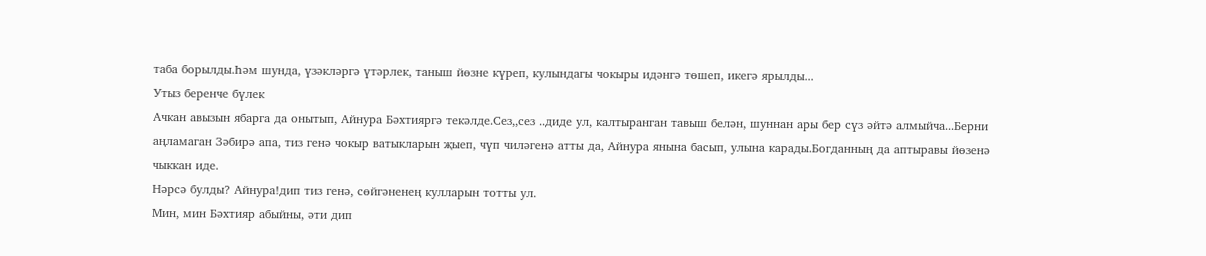таба борылды.Һәм шунда, үзәкләргә үтәрлек, таныш йөзне күреп, кулындагы чокыры идәнгә төшеп, икегә ярылды...
Утыз беренче бүлек
Ачкан авызын ябарга да онытып, Айнура Бәхтияргә текәлде.Сез,,сез ..диде ул, калтыранган тавыш белән, шуннан ары бер сүз әйтә алмыйча...Берни аңламаган Зәбирә апа, тиз генә чокыр ватыкларын җыеп, чүп чиләгенә атты да, Айнура янына басып, улына карады.Богданның да аптыравы йөзенә чыккан иде.
Нәрсә булды? Айнура!дип тиз генә, сөйгәненең кулларын тотты ул.
Мин, мин Бәхтияр абыйны, әти дип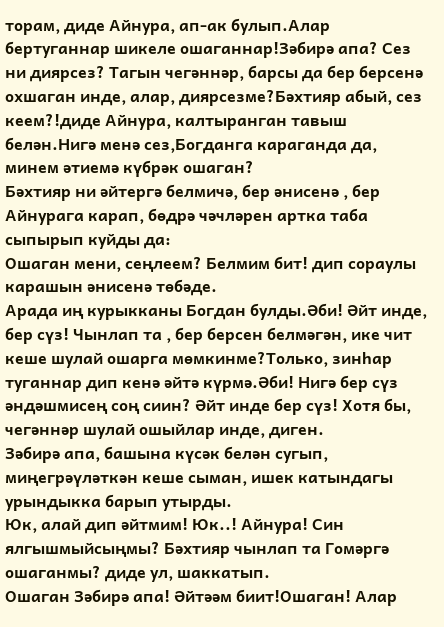торам, диде Айнура, ап-ак булып.Алар бертуганнар шикеле ошаганнар!Зәбирә апа? Сез ни диярсез? Тагын чегәннәр, барсы да бер берсенә охшаган инде, алар, диярсезме?Бәхтияр абый, сез кеем?!диде Айнура, калтыранган тавыш белән.Нигә менә сез,Богданга караганда да, минем әтиемә күбрәк ошаган?
Бәхтияр ни әйтергә белмичә, бер әнисенә , бер Айнурага карап, бөдрә чәчләрен артка таба сыпырып куйды да:
Ошаган мени, сеңлеем? Белмим бит! дип сораулы карашын әнисенә төбәде.
Арада иң курыкканы Богдан булды.Әби! Әйт инде, бер сүз! Чынлап та , бер берсен белмәгән, ике чит кеше шулай ошарга мөмкинме?Только, зинһар туганнар дип кенә әйтә күрмә.Әби! Нигә бер сүз әндәшмисең соң сиин? Әйт инде бер сүз! Хотя бы, чегәннәр шулай ошыйлар инде, диген.
Зәбирә апа, башына күсәк белән сугып, миңегрәүләткән кеше сыман, ишек катындагы урындыкка барып утырды.
Юк, алай дип әйтмим! Юк..! Айнура! Син ялгышмыйсыңмы? Бәхтияр чынлап та Гомәргә ошаганмы? диде ул, шаккатып.
Ошаган Зәбирә апа! Әйтәәм биит!Ошаган! Алар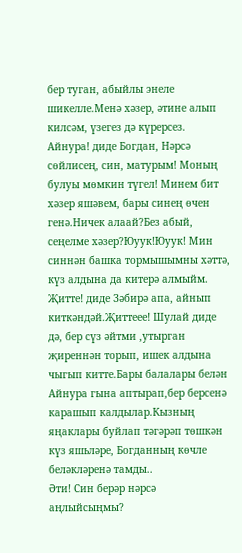бер туган, абыйлы энеле шикелле.Менә хәзер, әтине алып килсәм, үзегез дә күрерсез.
Айнура! диде Богдан, Нәрсә сөйлисең, син, матурым! Моның булуы мөмкин түгел! Минем бит хәзер яшәвем, бары синең өчен генә.Ничек алаай?Без абый, сеңелме хәзер?Юуук!Юуук! Мин синнән башка тормышымны хәттә, күз алдына да китерә алмыйм.
Җитте! диде Зәбирә апа, айнып киткәндәй.Җиттеее! Шулай диде дә, бер сүз әйтми ,утырган җиреннән торып, ишек алдына чыгып китте.Бары балалары белән Айнура гына аптырап,бер берсенә карашып калдылар.Кызның яңаклары буйлап тәгәрәп төшкән күз яшьләре, Богданның көчле беләкләренә тамды..
Әти! Син берәр нәрсә аңлыйсыңмы?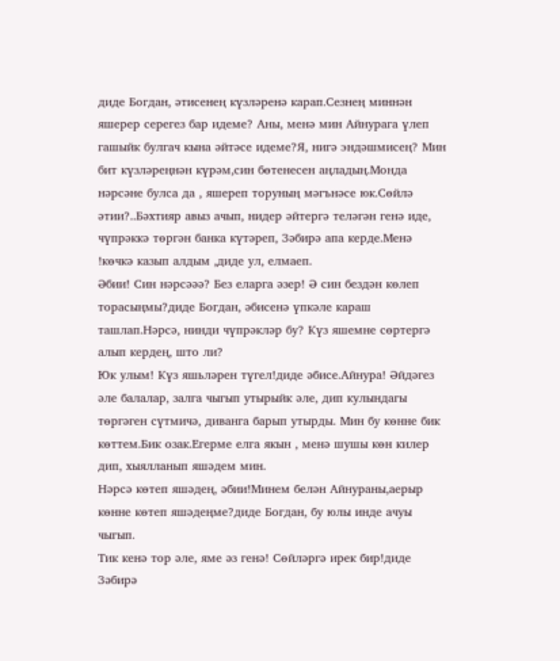диде Богдан, әтисенең күзләренә карап.Сезнең миннән яшерер серегез бар идеме? Аны, менә мин Айнурага үлеп гашыйк булгач кына әйтәсе идеме?Я, нигә эндәшмисең? Мин бит күзләреңнән күрәм,син бөтенесен аңладың.Монда нәрсәне булса да , яшереп торуның мәгънәсе юк.Сөйлә әтии?..Бәхтияр авыз ачып, нидер әйтергә теләгән генә иде, чүпрәккә төргән банка күтәреп, Зәбирә апа керде.Менә !көчкә казып алдым ,диде ул, елмаеп.
Әбии! Син нәрсәәә? Без еларга әзер! Ә син бездән көлеп торасыңмы?диде Богдан, әбисенә үпкәле караш ташлап.Нәрсә, нинди чүпрәкләр бу? Күз яшемне сөртергә алып кердең, што ли?
Юк улым! Күз яшьләрен түгел!диде әбисе.Айнура! Әйдәгез әле балалар, залга чыгып утырыйк әле, дип кулындагы төргәген сүтмичә, диванга барып утырды. Мин бу көнне бик көттем.Бик озак.Егерме елга якын , менә шушы көн килер дип, хыялланып яшәдем мин.
Нәрсә көтеп яшәдең, әбии!Минем белән Айнураны,аерыр көнне көтеп яшәдеңме?диде Богдан, бу юлы инде ачуы чыгып.
Тик кенә тор әле, яме әз генә! Сөйләргә ирек бир!диде Зәбирә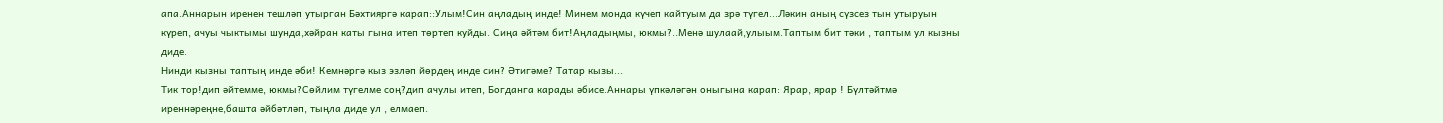апа.Аннарын иренен тешләп утырган Бәхтияргә карап::Улым!Син аңладың инде! Минем монда күчеп кайтуым да зрә түгел...Ләкин аның сүзсез тын утыруын күреп, ачуы чыктымы шунда,хәйран каты гына итеп төртеп куйды. Сиңа әйтәм бит!Аңладыңмы, юкмы?..Менә шулаай,улыым.Таптым бит тәки , таптым ул кызны диде.
Нинди кызны таптың инде әби! Кемнәргә кыз эзләп йөрдең инде син? Әтигәме? Татар кызы...
Тик тор!дип әйтемме, юкмы?Сөйлим түгелме соң?дип ачулы итеп, Богданга карады әбисе.Аннары үпкәләгән оныгына карап: Ярар, ярар ! Бүлтәйтмә иреннәреңне,башта әйбәтләп, тыңла диде ул , елмаеп.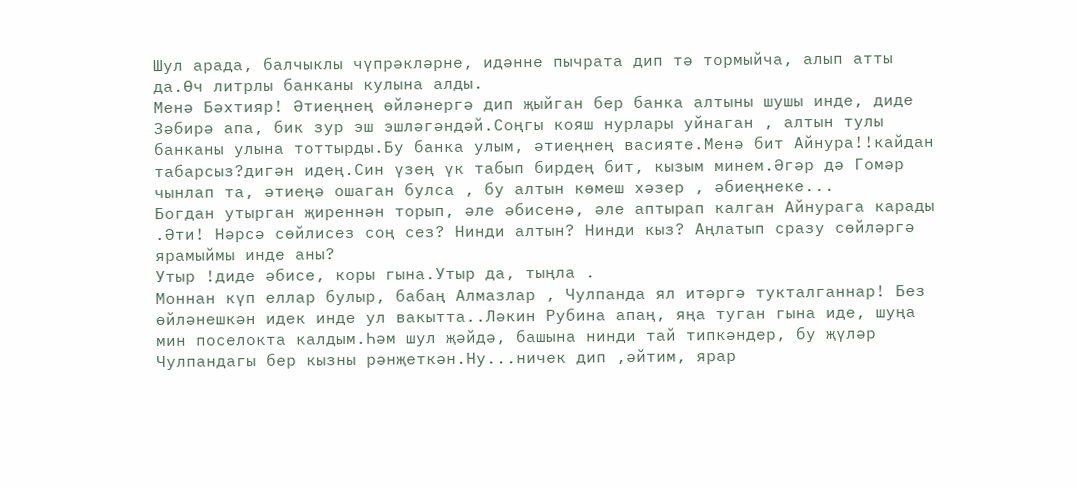Шул арада, балчыклы чүпрәкләрне, идәнне пычрата дип тә тормыйча, алып атты да.Өч литрлы банканы кулына алды.
Менә Бәхтияр! Әтиеңнең өйләнергә дип җыйган бер банка алтыны шушы инде, диде Зәбирә апа, бик зур эш эшләгәндәй.Соңгы кояш нурлары уйнаган , алтын тулы банканы улына тоттырды.Бу банка улым, әтиеңнең васияте.Менә бит Айнура!!кайдан табарсыз?дигән идең.Син үзең үк табып бирдең бит, кызым минем.Әгәр дә Гомәр чынлап та, әтиеңә ошаган булса , бу алтын көмеш хәзер , әбиеңнеке...
Богдан утырган җиреннән торып, әле әбисенә, әле аптырап калган Айнурага карады .Әти! Нәрсә сөйлисез соң сез? Нинди алтын? Нинди кыз? Аңлатып сразу сөйләргә ярамыймы инде аны?
Утыр !диде әбисе, коры гына.Утыр да, тыңла .
Моннан күп еллар булыр, бабаң Алмазлар , Чулпанда ял итәргә тукталганнар! Без өйләнешкән идек инде ул вакытта..Ләкин Рубина апаң, яңа туган гына иде, шуңа мин поселокта калдым.Һәм шул җәйдә, башына нинди тай типкәндер, бу җүләр Чулпандагы бер кызны рәнҗеткән.Ну...ничек дип ,әйтим, ярар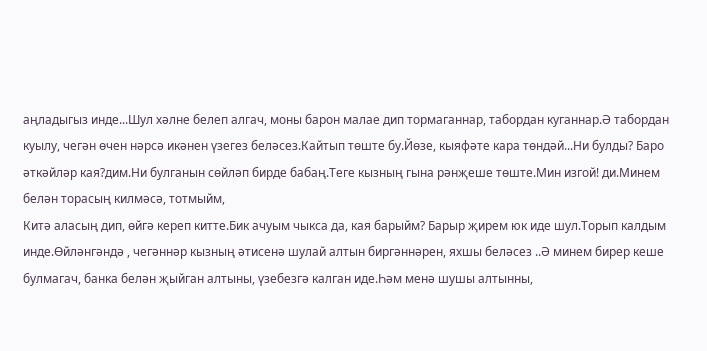аңладыгыз инде...Шул хәлне белеп алгач, моны барон малае дип тормаганнар, табордан куганнар.Ә табордан куылу, чегән өчен нәрсә икәнен үзегез беләсез.Кайтып төште бу.Йөзе, кыяфәте кара төндәй...Ни булды? Баро әткәйләр кая?дим.Ни булганын сөйләп бирде бабаң.Теге кызның гына рәнҗеше төште.Мин изгой! ди.Минем белән торасың килмәсә, тотмыйм,
Китә аласың дип, өйгә кереп китте.Бик ачуым чыкса да, кая барыйм? Барыр җирем юк иде шул.Торып калдым инде.Өйләнгәндә , чегәннәр кызның әтисенә шулай алтын биргәннәрен, яхшы беләсез ..Ә минем бирер кеше булмагач, банка белән җыйган алтыны, үзебезгә калган иде.Һәм менә шушы алтынны,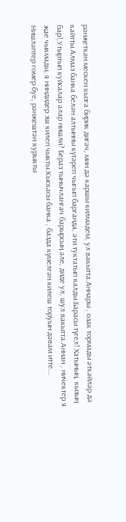рәнҗеткән мескен кызга бирик дигәч, мин дә каршы килмәдем, ул вакытта.Аннары , озак тормады әткәйләр дә кайтты.Алмаз банка белән алтынны күтәреп чыгып барганда, әти туктатып калды.Барасы түгел! Хатының, кызың бар!,Утыртып куйсалар алар нишли? Бераз тынычлангач барырсың әле, диде ул, шул вакытта.Аннан , ничектер я җае чыкмады, я ниндидер эш килеп чыкты.Кыскасы банка , базда күмелгән килеш торуын дәвам итте...
Нишләптер гомер буе, рәнҗештән курыкты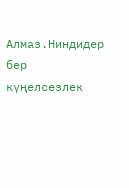Алмаз.Ниндидер бер күңелсезлек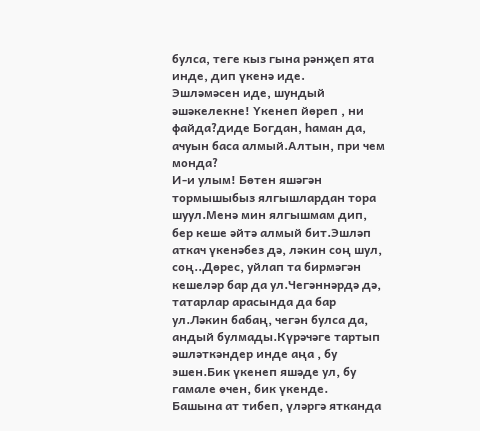булса, теге кыз гына рәнҗеп ята инде, дип үкенә иде.
Эшләмәсен иде, шундый әшәкелекне! Үкенеп йөреп , ни файда?диде Богдан, һаман да, ачуын баса алмый.Алтын, при чем монда?
И-и улым! Бөтен яшәгән тормышыбыз ялгышлардан тора шуул.Менә мин ялгышмам дип, бер кеше әйтә алмый бит.Эшләп аткач үкенәбез дә, ләкин соң шул, соң..Дөрес, уйлап та бирмәгән кешеләр бар да ул.Чегәннәрдә дә, татарлар арасында да бар ул.Ләкин бабаң, чегән булса да, андый булмады.Күрәчәге тартып әшләткәндер инде аңа , бу эшен.Бик үкенеп яшәде ул, бу гамале өчен, бик үкенде.
Башына ат тибеп, үләргә ятканда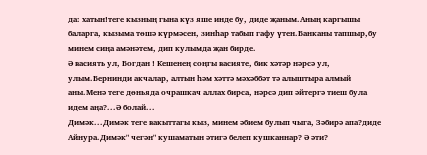да: хатын!теге кызның гына күз яше инде бу, диде җаным.Аның каргышы баларга, кызыма төшә күрмәсен, зинһар табып гафу үтен.Банканы тапшыр,бу минем сиңа амәнәтем, дип кулымда җан бирде.
Ә васиять ул, Богдан ! Кешенең соңгы васияте, бик хәтәр нәрсә ул, улым.Бернинди акчалар, алтын һәм хәттә мәхәббәт тә алыштыра алмый аны.Менә теге дөньяда очрашкач аллах бирса, нәрсә дип әйтергә тиеш була идем аңа?...Ә болай...
Димәк...Димәк теге вакыттагы кыз, минем әбием булып чыга, Зәбирә апа?диде Айнура.Димәк" чегән" кушаматын әтигә белеп кушканнар? Ә әти?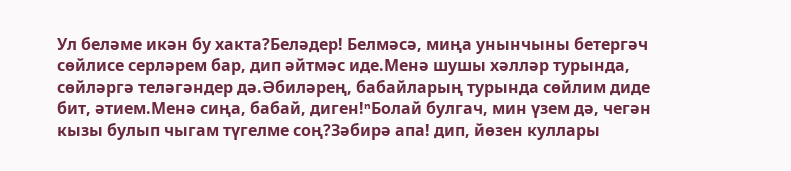Ул беләме икән бу хакта?Беләдер! Белмәсә, миңа унынчыны бетергәч сөйлисе серләрем бар, дип әйтмәс иде.Менә шушы хәлләр турында, сөйләргә теләгәндер дә.Әбиләрең, бабайларың турында сөйлим диде бит, әтием.Менә сиңа, бабай, диген!ⁿБолай булгач, мин үзем дә, чегән кызы булып чыгам түгелме соң?Зәбирә апа! дип, йөзен куллары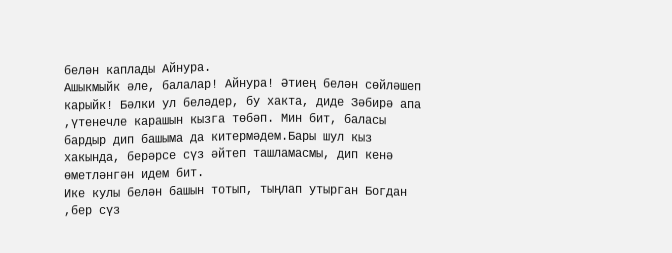белән каплады Айнура.
Ашыкмыйк әле, балалар! Айнура! Әтиең белән сөйләшеп карыйк! Бәлки ул беләдер, бу хакта, диде Зәбирә апа ,үтенечле карашын кызга төбәп. Мин бит, баласы бардыр дип башыма да китермәдем.Бары шул кыз хакында, берәрсе сүз әйтеп ташламасмы, дип кенә өметләнгән идем бит.
Ике кулы белән башын тотып, тыңлап утырган Богдан ,бер сүз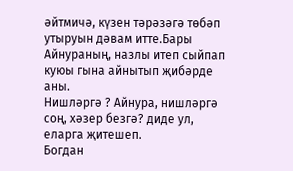әйтмичә, күзен тәрәзәгә төбәп утыруын дәвам итте.Бары Айнураның, назлы итеп сыйпап куюы гына айнытып җибәрде аны.
Нишләргә ? Айнура, нишләргә соң, хәзер безгә? диде ул, еларга җитешеп.
Богдан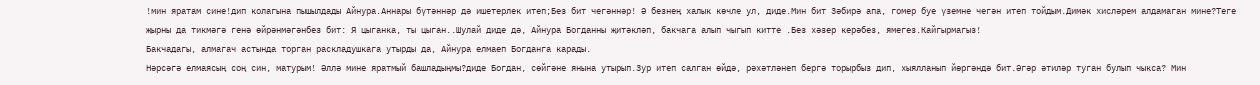!мин яратам сине!дип колагына пышылдады Айнура.Аннары бүтәннәр дә ишетерлек итеп;Без бит чегәннәр! Ә безнең халык көчле ул, диде.Мин бит Зәбирә апа, гомер буе үземне чегән итеп тойдым.Димәк хисләрем алдамаган мине?Теге җырны да тикмәгә генә өйрәнмәгәнбез бит: Я цыганка, ты цыган..Шулай диде дә, Айнура Богданны җитәкләп, бакчага алып чыгып китте .Без хәзер керәбез, ямегез.Кайгырмагыз!
Бакчадагы, алмагач астында торган раскладушкага утырды да, Айнура елмаеп Богданга карады.
Нәрсәгә елмаясың соң син, матурым! Әллә мине яратмый башладыңмы?диде Богдан, сөйгәне янына утырып.Зур итеп салган өйдә, рәхәтләнеп бергә торырбыз дип, хыялланып йөргәндә бит.Әгәр әтиләр туган булып чыкса? Мин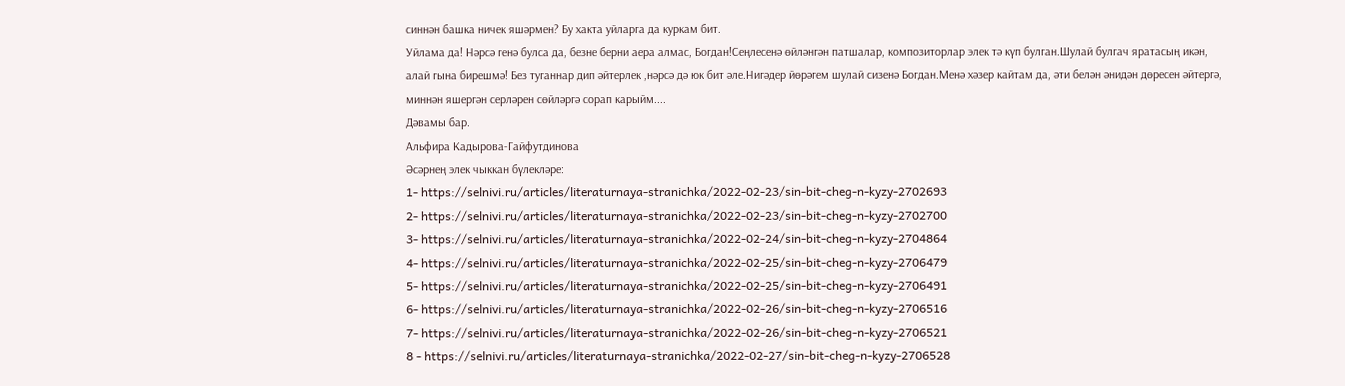синнән башка ничек яшәрмен? Бу хакта уйларга да куркам бит.
Уйлама да! Нәрсә генә булса да, безне берни аера алмас, Богдан!Сеңлесенә өйләнгән патшалар, композиторлар элек тә күп булган.Шулай булгач яратасың икән, алай гына бирешмә! Без туганнар дип әйтерлек ,нәрсә дә юк бит әле.Нигәдер йөрәгем шулай сизенә Богдан.Менә хәзер кайтам да, әти белән әнидән дөресен әйтергә, миннән яшергән серләрен сөйләргә сорап карыйм....
Дәвамы бар.
Альфира Кадырова-Гайфутдинова
Әсәрнең элек чыккан бүлекләре:
1- https://selnivi.ru/articles/literaturnaya-stranichka/2022-02-23/sin-bit-cheg-n-kyzy-2702693
2- https://selnivi.ru/articles/literaturnaya-stranichka/2022-02-23/sin-bit-cheg-n-kyzy-2702700
3- https://selnivi.ru/articles/literaturnaya-stranichka/2022-02-24/sin-bit-cheg-n-kyzy-2704864
4- https://selnivi.ru/articles/literaturnaya-stranichka/2022-02-25/sin-bit-cheg-n-kyzy-2706479
5- https://selnivi.ru/articles/literaturnaya-stranichka/2022-02-25/sin-bit-cheg-n-kyzy-2706491
6- https://selnivi.ru/articles/literaturnaya-stranichka/2022-02-26/sin-bit-cheg-n-kyzy-2706516
7- https://selnivi.ru/articles/literaturnaya-stranichka/2022-02-26/sin-bit-cheg-n-kyzy-2706521
8 - https://selnivi.ru/articles/literaturnaya-stranichka/2022-02-27/sin-bit-cheg-n-kyzy-2706528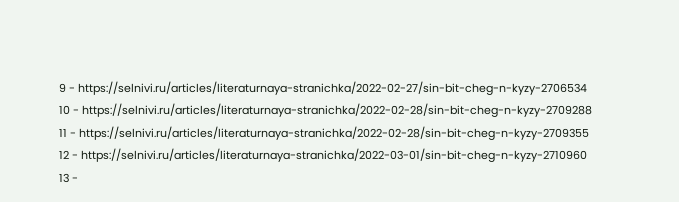9 - https://selnivi.ru/articles/literaturnaya-stranichka/2022-02-27/sin-bit-cheg-n-kyzy-2706534
10 - https://selnivi.ru/articles/literaturnaya-stranichka/2022-02-28/sin-bit-cheg-n-kyzy-2709288
11 - https://selnivi.ru/articles/literaturnaya-stranichka/2022-02-28/sin-bit-cheg-n-kyzy-2709355
12 - https://selnivi.ru/articles/literaturnaya-stranichka/2022-03-01/sin-bit-cheg-n-kyzy-2710960
13 -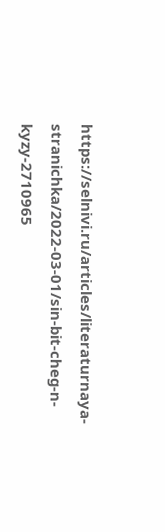https://selnivi.ru/articles/literaturnaya-stranichka/2022-03-01/sin-bit-cheg-n-kyzy-2710965